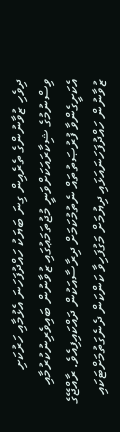ދިވެހި ޒުވާނުންގެ ތެރެއިން ގިނަ ބަޔަކު ހައްދުފަހަނަ އެޅުމާއި ހަރުކަށި ވިސްނުމުގެ ޝިކާރައަކަށްވަނީ މުޖުތަމަޢުގައި ޒުވާނުން ބައިވެރިނުކުރުމާއި އެކަށީގެންވާ ފުރުޞަތުތައް ނެތުމުކަމަށް ދިރާސާއަކުން ދައްކައިފިއެވެ. ރާއްޖޭގެ ޒުވާނުން ހައްދުފަހަނައަޅައި ދިޔުމަށް މަގުފަހިވާ ކަންކަން ދެނެގަތުމަށްޓަކައި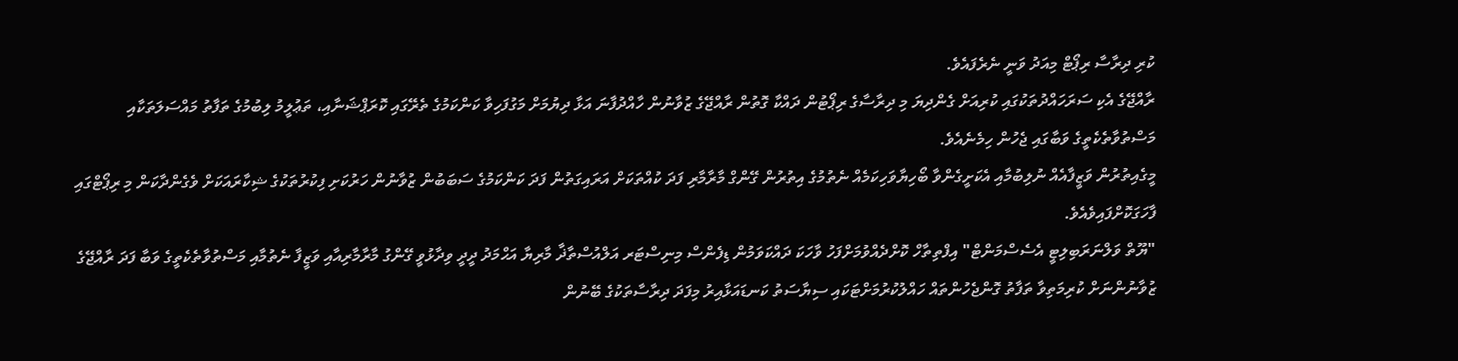ކުރި ދިރާސާ ރިޕޯޓް މިއަދު ވަނީ ނެރެފައެވެ.
ރާއްޖޭގެ އެކި ސަރަހައްދުތަކުގައި ކުރިއަށް ގެންދިޔަ މި ދިރާސާގެ ރިޕޯޓުން ދައްކާ ގޮތުން ރާއްޖޭގެ ޒުވާނުން ހާއްދުފާނަ އަޅާ ދިޔުމަށް މަގުފަހިވާ ކަންކަމުގެ ތެރޭގައި ކޮރަޕްޝަނާއި، ތަޢުލީމު ލިބުމުގެ ތަފާތު މައްސަލަތަކާއި މަސްތުވާތެކެތީގެ ވަބާގައި ޖެހުން ހިމެނެއެވެ.
މީގެއިތުރުން ވަޒީފާއެއް ނުލިބުމާއި އެކަށީގެންވާ ބޯހިޔާވަހިކަމެއް ނެތުމުގެ އިތުރުން ގޭންގް މާރާމާރި ފަދަ ކުއްތަކަށް އަރައިގަތުން ފަދަ ކަންކަމުގެ ސަބަބުން ޒުވާނުން ހަރުކަށި ފިކުރުތަކުގެ ޝިކާރައަކަށް ވެގެންދާކަން މި ރިޕޯޓްގައި ފާހަގަކޮށްފައިވެއެވެ.
"ޔޫތް ވަލްނަރަބިލިޓީ އެސެސްމަންޓް" އިފްތިތާހް ކޮށްދެއްވުމަށްފަހު ވާހަކަ ދައްކަވަމުން ޑިފެންސް މިނިސްޓަރ އަލްއުސްތާޛާ މާރިޔާ އަޙްމަދު ދީދީ ވިދާޅުވީ ގޭންގު މާރާމާރިއާއި ވަޒީފާ ނެތުމާއި މަސްތުވާތެކެތީގެ ވަބާ ފަދަ ރާއްޖޭގެ ޒުވާނުންނަށް ކުރިމަތިވާ ތަފާތު ގޮންޖެހުންތައް ހައްލުކުރުމަށްޓަކައި ސިޔާސަތު ކަނޑައަޅާއިރު މިފަދަ ދިރާސާތަކުގެ ބޭނުން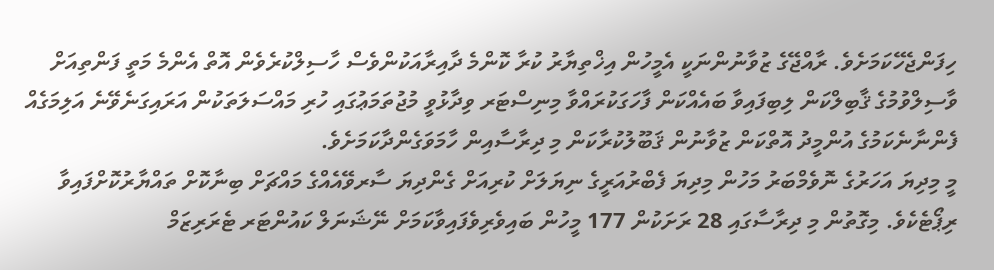ހިފަންޖެހޭކަމަށެވެ. ރާއްޖޭގެ ޒުވާނުންނަކީ އެމީހުން އިޚްތިޔާރު ކުރާ ކޮންމެ ދާއިރާއަކުންވެސް ހާސިލްކުރެވެން އޮތް އެންމެ މަތީ ފަންތިއަށް ވާސިލްވުމުގެ ޤާބިލްކަން ލިބިފައިވާ ބައެއްކަން ފާހަގަކުރައްވާ މިނިސްޓަރ ވިދާޅުވީ މުޖުތަމަޢުގައި ހުރި މައްސަލަތަކުން އަރައިގަނެވޭނެ އަލިމަގެއް ފެންނާނެކަމުގެ އުންމީދު އޮތްކަން ޒުވާނުން ޤަބޫލުކުރާކަން މި ދިރާސާއިން ހާމަވަގެންދާކަމަށެވެ.
މީ މިދިޔަ އަހަރުގެ ނޮވެމްބަރު މަހުން މިދިޔަ ފެބްރުއަރީގެ ނިޔަލަށް ކުރިއަށް ގެންދިޔަ ސާރވޭއެއްގެ މައްޗަށް ބިނާކޮށް ތައްޔާރުކޮށްފައިވާ ރިޕޯޓެކެވެ. މިގޮތުން މި ދިރާސާގައި 28 ރަށަކުން 177 މީހުން ބައިވެރިވެފައިވާކަމަށް ނޭޝަނަލް ކައުންޓަރ ޓެރަރިޒަމް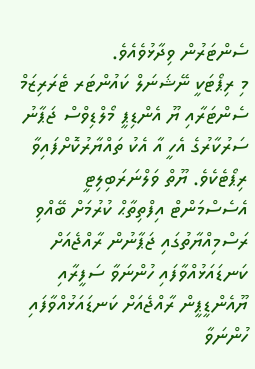ސެންޓަރުން ވިދާޅުވެއެވެ.
މި ރިޕޯޓަކީ ނޭޝަނަލް ކައުންޓަރ ޓެރަރިޒަމް ސެންޓަރާއި ޔޫ އެންޑިޕީ މޯލްޑިވްސް ޖަޕާނު ސަރުކާރުގެ އެހީ އާ އެކު ތައްޔާރުކޮށްފައިވާ ރިޕޯޓެކެވެ. ޔޫތް ވަލްނަރަބިލިޓީ އެސެސްމަންޓް އިފްތިތާޙް ކުރުމަށް ބޭއްވި ރަސްމިއްޔާތުގައި ޖަޕާނުން ރާއްޖެއަށް ކަނޑައަޅުއްވާފައި ހުންނަވާ ސަފީރާއި ޔޫއެންޑީޕީން ރާއްޖެއަށް ކަނޑައަޅުއްވާފައި ހުންނަވާ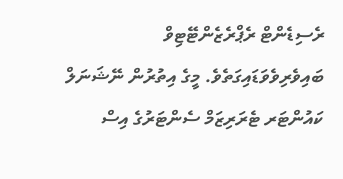ރެސިޑެންޓް ރެޕްރެޒެންޓޭޓިވް ބައިވެރިވެވަޑައިގަތެވެ. މީގެ އިތުރުން ނޭޝަނަލް ކައުންޓަރ ޓެރަރިޒަމް ސެންޓަރުގެ އިސް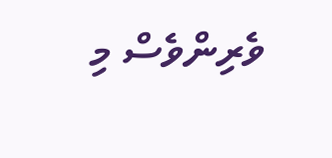ވެރިންވެސް މި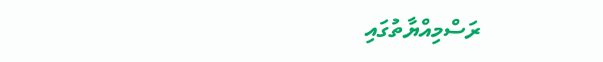ރަސްމިއްޔާތުގައި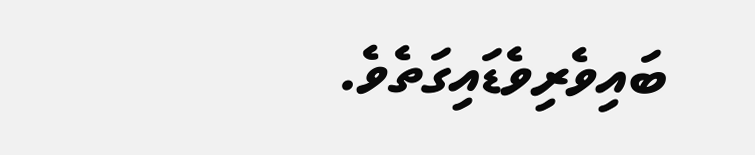ބައިވެރިވެޑައިގަތެވެ.